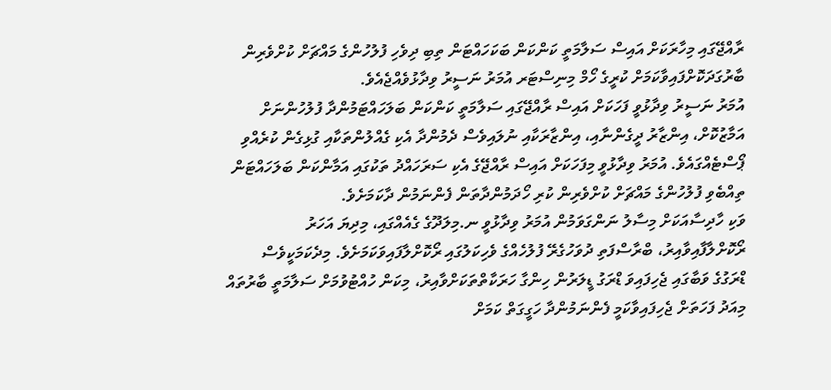ރާއްޖޭގައި މިހާރަކަށް އައިސް ސަލާމަތީ ކަންކަން ބަކަހައްޓަން ތިބި ދިވެހި ފުލުހުންގެ މައްޗަށް ކުށްވެރިން ބާރުގަދަކޮށްފައިވާކަމަށް ކުރީގެ ހޯމް މިނިސްޓަރ އުމަރު ނަސީރު ވިދާޅުވެއްޖެއެވެ.
އުމަރު ނަސީރު ވިދާޅުވީ ފަހަކަށް އައިސް ރާއްޖޭގައި ސަލާމަތީ ކަންކަން ބަލަހައްޓަމުންދާ ފުލުހުންނަށް އަމާޒުކޮށް، އިންޒާރު ދީގެންނާއި، އިންޒާރަކާއި ނުލައިވެސް ދެމުންދާ އެކި ގެއްލުންތަކާއި ގުޅިގެން ކުރެއްވި ޕޯސްޓެއްގައެވެ. އުމަރު ވިދާޅުވީ މިފަހަކަށް އައިސް ރާއްޖޭގެ އެކި ސަރަހައްދު ތަކުގައި އަމާންކަން ބަލަހައްޓަން ތިއްބެވި ފުލުހުންގެ މައްޗަށް ކުށްވެރިން ކުރި ހޯދަމުންދާތަން ފެންނަމުން ދާކަމަށެވެ.
ވަކި ހާދިސާއަކަށް މިސާލު ނަންގަވަމުން އުމަރު ވިދާޅުވީ ނ.މިލަދޫގެ ގެއެއްގައި، މިދިޔަ އަހަރު ރޯކޮށްލާފާއިވާއިރު، ބްރާސްފަތި ދުވަހުގެރޭ ފުލުހެއްގެ ވެހިކަލުގައި ރޯކޮށްލާފައިވަކަމަށެވެ. މިދެކަމަކީވެސް ޑްރަގުގެ ވަބާގައި ޖެހިފައިވަ ޑްރަގު ޑީލަރުން ހިންގާ ހަރަކާތްތަކަށްވާއިރު، މިކަން ހުއްޓުވުމަށް ސަލާމަތީ ބާރުތައް މިއަދު ފަހަތަށް ޖެހިފައިވާކަމީ ފެންނަމުންދާ ހަގީގަތް ކަމަށް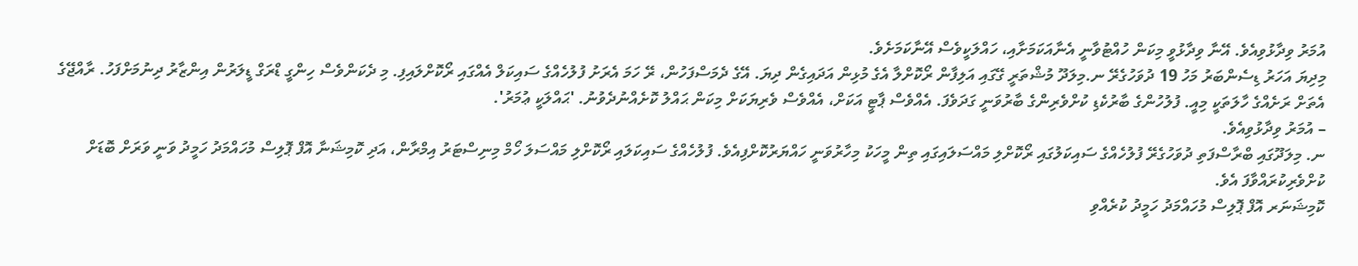އުމަރު ވިދާޅުވިއެވެ. އޭނާ ވިދާޅުވީ މިކަން ހުއްޓުވާނީ އެނާއަކަމަށާއި، ހައްލަކީވެސް އޭނާކަމަށެވެ.
މިދިޔަ އަހަރު ޑިސެންބަރު މަހު 19 ދުވަހުގެރޭ ނ.މިލަދޫ މުޝްތަރީ ގޭގައި އަލިފާން ރޯކޮށްލާ އެގެ މުޅިން އަދައިގެން ދިޔަ. އޭގެ ދެމަސްފަހުން، ރޭ ހަމަ އެރަށު ފުލުހެއްގެ ސައިކަލް އެއްގައި ރޯކޮށްލައިފި. މި ދެކަންވެސް ހިންގީ ޑްރަގް ޑީލަރުން އިންޒާރު ދިނުމަށްފަހު. ރާއްޖޭގެ އެތަށް ރަށެއްގެ ހާލަތަކީ މިއީ. ފުލުހުންގެ ބާރުކެޑި ކުށްވެރިންގެ ބާރުވަނީ ގަދަވެފަ. އެއްވެސް ޕާޓީ އަކަށް، އެއްވެސް ވެރިޔަކަށް މިކަން ޙައްލު ކޮށެއްނުދެވުނު. 'ޙައްލަކީ ޢުމަރު'.
– އުމަރު ވިދާޅުވިއެވެ.
ނ. މިލަދޫގައި ބްރާސްފަތި ދުވަހުގެރޭ ފުލުހެއްގެ ސައިކަލުގައި ރޯކޮށްލި މައްސަލައިގައި ތިން މީހަކު މިހާރުވަނީ ހައްޔަރުކޮށްފިއެވެ. ފުލުހެއްގެ ސައިކަލައި ރޯކޮށްލި މައްސަލަ ހޯމް މިނިސްޓަރު އިމްރާން، އަދި ކޮމިޝަނާ އޮފް ޕޮލިސް މުހައްމަދު ހަމީދު ވަނީ ވަރަށް ބޮޑަށް ކުށްވެރިކުރައްވާފަ އެވެ.
ކޮމިޝަނަރ އޮފް ޕޮލިސް މުހައްމަދު ހަމީދު ކުރެއްވި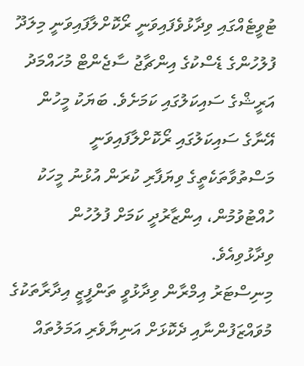ޓުވީޓެއްގައި ވިދާޅުވެފައިވަނީ ރޯކޮށްލާފައިވަނީ މިލަދޫ ފުލުހުންގެ ޑެސްކުގެ އިންޗާޖު ސާޖެންޓް މުހައްމަދު އަރީޝްގެ ސައިކަލުގައި ކަމަށެވެ. ބަޔަކު މީހުން އޭނާގެ ސައިކަލުގައި ރޯކޮށްލާފައިވަނީ މަސްތުވާތަކެތީގެ ވިޔަފާރި ކުރަން އުޅުނު މީހަކު ހުއްޓުވުމުން، އިންޒާރުދީ ކަމަށް ފުލުހުން ވިދާޅުވިއެވެ.
މިނިސްޓަރު އިމްރާން ވިދާޅުވީ ތަންފީޒީ އިދާރާތަކުގެ މުވައްޒަފުންނާއި ދެކޮޅަށް އަނިޔާވެރި އަމަލުތައް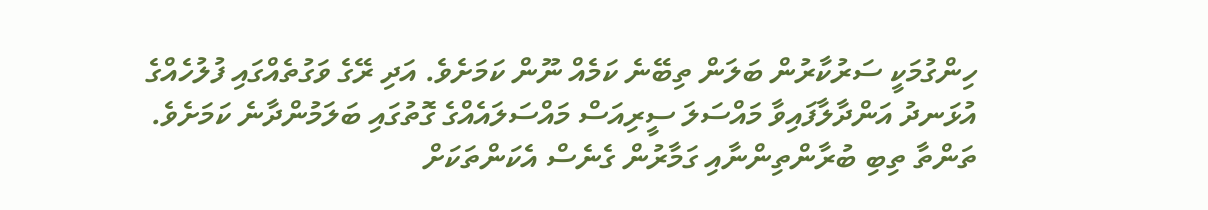ހިންގުމަކީ ސަރުކާރުން ބަލަން ތިބޭނެ ކަމެއް ނޫން ކަމަށެވެ. އަދި ރޭގެ ވަގުތެއްގައި ފުލުހެއްގެ އުޅަނދު އަންދާލާފައިވާ މައްސަލަ ސީރިއަސް މައްސަލައެއްގެ ގޮތުގައި ބަލަމުންދާނެ ކަމަށެވެ.
ތަންތާ ތިބި ބުރާންތިންނާއި ގަމާރުން ގެނެސް އެކަންތަކަށް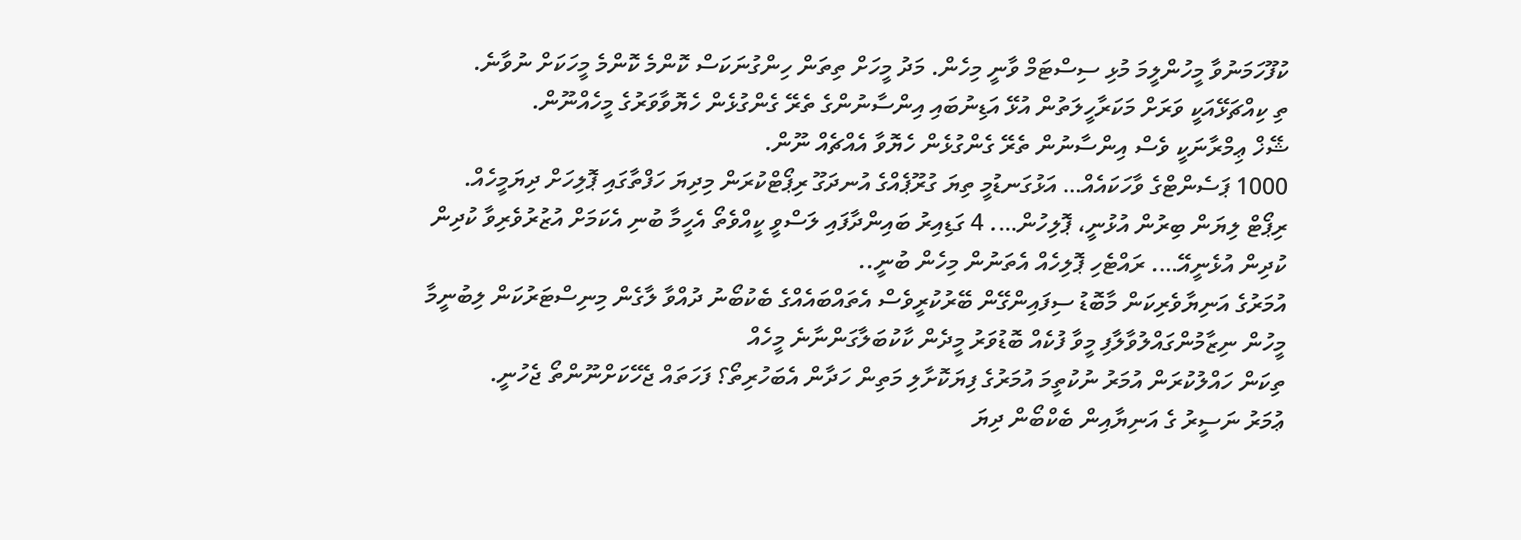ކުފޫހަމަނުވާ މީހުންލީމަ މުޅި ސިސްޓަމް ވާނީ މިހެން. މަދު މީހަށް ތިތަން ހިންގުނަކަސް ކޮންމެ ކޮންމެ މީހަކަށް ނުވާނެ.
ތި ކިއްޗަޅޭއަކީ ވަރަށް މަކަރާހީލަތުން އުޅޭ އަޑިނުބައި އިންސާނުންގެ ތެރޭ ގެންގުޅެން ހެޔޮވާވަރުގެ މީހެއްނޫން.
ޝޭޚް ޢިމްރާނަކީ ވެސް އިންސާނުން ތެރޭ ގެންގުޅެން ހެޔޮވާ އެއްޗެއް ނޫން.
1000 ޕަސެންޓްގެ ވާހަކައެއް… އަޅުގަނޑުމީ ތިޔަ ގުރޫޕެއްގެ އުނދަގޫ ރިޕޯޓްކުރަން މިދިޔަ ހަފްތާގައި ޕޮލިހަށް ދިޔަމީހެއް. ރިޕޯޓް ލިޔަން ބިރުން އުޅުނީ، ޕޮލިހުން…. 4 ގަޑިއިރު ބައިންދާފައި ލަސްވީ ކީއްވެތޯ އެހީމާ ބުނި އެކަމަށް އުޒުރުވެރިވާ ކުދިން ކުދިން އުޅެނީއޭ…. ރައްޓެހި ޕޮލިހެއް އެތަނުން މިހެން ބުނީ..
އުމަރުގެ އަނިޔާވެރިކަން މާބޮޑު ސިފައިންގޭން ބޭރުކުރީވެސް އެތައްބައެއްގެ ބެކުބޯނު ދުއްވާ ލާގެން މިނިސްޓަރުކަން ލިބުނީމާ މީހުން ނިޒާމުންގައްލުވާލާފި މީވާ ފުކެއް ބޮޑުވަރު މީދެން ކާކުބަލާގަންނާނެ މީހެއް
ތިކަން ހައްލުކުރަން އުމަރު ނުކުތީމަ އުމަރުގެ ފިޔަކޮށާލި މަތިން ހަދާން އެބަހުރިތޯ؟ ފަހަތައް ޖެހޭކަށްނޫންތޯ ޖެހުނީ.
ޢުމަރު ނަސީރު ގެ އަނިޔާއިން ބެކްބޯން ދިޔަ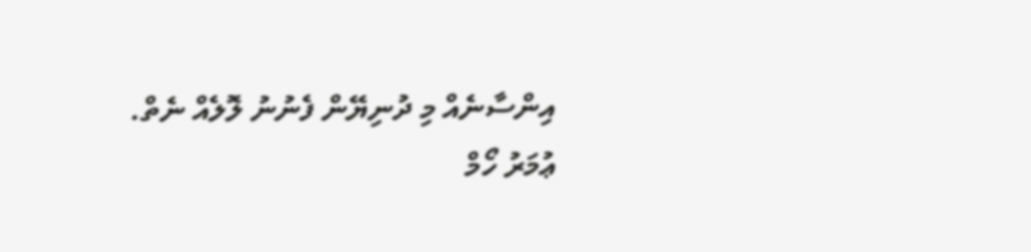އިންސާނެއް މި ދުނިޔޭން ފެނުނު ލޮލެއް ނެތް.
ޢުމަރު ހޯމް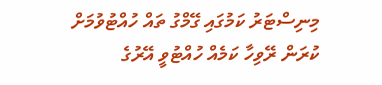މިނިސްޓަރު ކަމުގައި ގޭމްގު ތައް ހުއްޓުވުމަށް ކުރަން ރޭވިހާ ކަމެއް ހުއްޓުވީ އޭރުގެ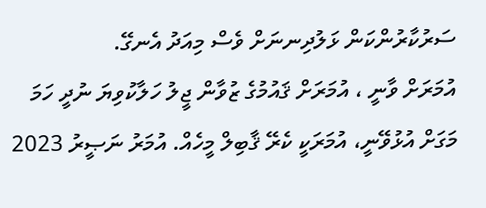ސަރުކާރުންކަން ޅަލުދިނނަށް ވެސް މިއަދު އެނގޭ.
އުމަރަށް ވާނީ ، އުމަރަށް ޤައުމުގެ ޒުވާން ޖީލު ހަލާކުވިޔަ ނުދީ ހަމަ މަގަށް އުޅުވޭނީ، އުމަރަކީ ކެރޭ ޤާބިލް މީހެއް. އުމަރު ނަޞީރު 2023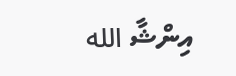އިންޝާ الله